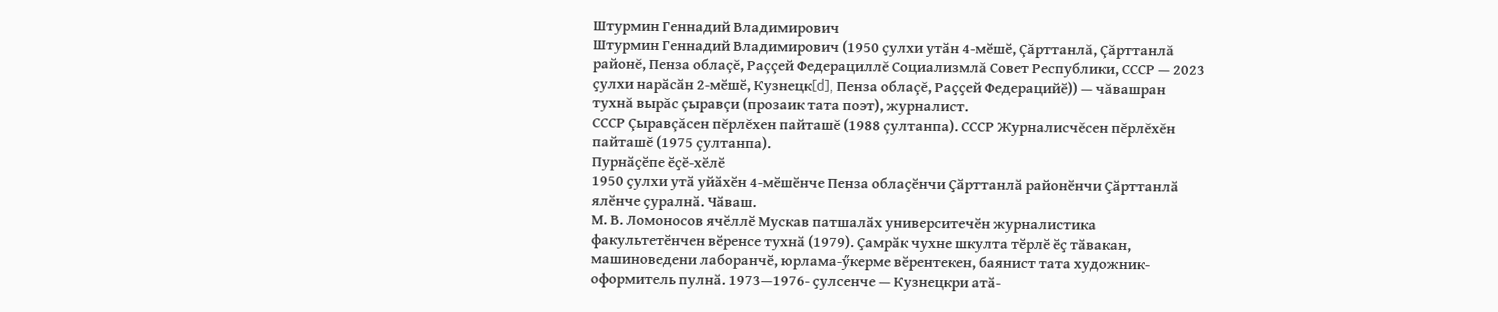Штурмин Геннадий Владимирович
Штурмин Геннадий Владимирович (1950 ҫулхи утӑн 4-мӗшӗ, Çăрттанлă, Çăрттанлă районĕ, Пенза облаçĕ, Раççей Федерациллĕ Социализмлă Совет Республики, СССР — 2023 ҫулхи нарӑсӑн 2-мӗшӗ, Кузнецк[d], Пенза облаçĕ, Раҫҫей Федерацийӗ)) — чăвашран тухнă вырăс çыравçи (прозаик тата поэт), журналист.
СССР Çыравçăсен пĕрлĕхен пайташĕ (1988 çултанпа). СССР Журналисчĕсен пĕрлĕхĕн пайташĕ (1975 çултанпа).
Пурнӑҫӗпе ӗҫӗ-хӗлӗ
1950 ҫулхи утӑ уйӑхӗн 4-мӗшӗнче Пенза облаҫӗнчи Ҫӑрттанлӑ районӗнчи Ҫӑрттанлӑ ялӗнче ҫуралнӑ. Чӑваш.
М. В. Ломоносов ячӗллӗ Мускав патшалӑх университечӗн журналистика факультетӗнчен вӗренсе тухнӑ (1979). Ҫамрӑк чухне шкулта тӗрлӗ ӗҫ тӑвакан, машиноведени лаборанчӗ, юрлама-ӳкерме вӗрентекен, баянист тата художник-оформитель пулнӑ. 1973—1976- ҫулсенче — Кузнецкри атӑ-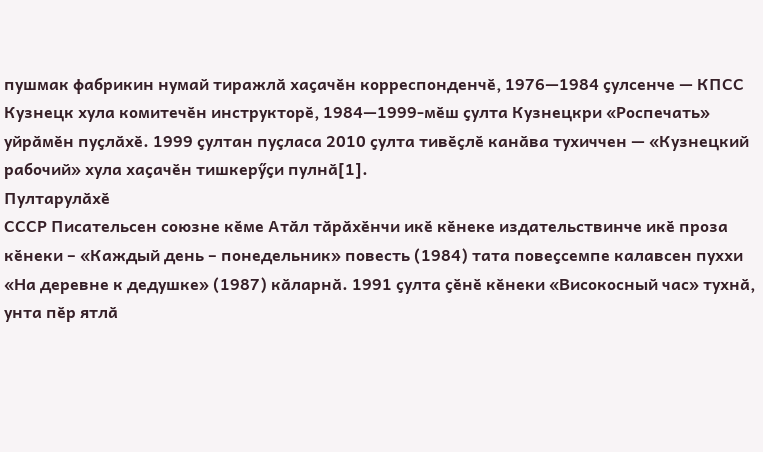пушмак фабрикин нумай тиражлӑ хаҫачӗн корреспонденчӗ, 1976—1984 ҫулсенче — КПСС Кузнецк хула комитечӗн инструкторӗ, 1984—1999-мӗш ҫулта Кузнецкри «Роспечать» уйрӑмӗн пуҫлӑхӗ. 1999 ҫултан пуҫласа 2010 ҫулта тивӗҫлӗ канӑва тухиччен — «Кузнецкий рабочий» хула хаҫачӗн тишкерӳҫи пулнӑ[1].
Пултарулӑхӗ
СССР Писательсен союзне кӗме Атӑл тӑрӑхӗнчи икӗ кӗнеке издательствинче икӗ проза кӗнеки – «Каждый день – понедельник» повесть (1984) тата повеҫсемпе калавсен пуххи «На деревне к дедушке» (1987) кӑларнӑ. 1991 ҫулта ҫӗнӗ кӗнеки «Високосный час» тухнӑ, унта пӗр ятлӑ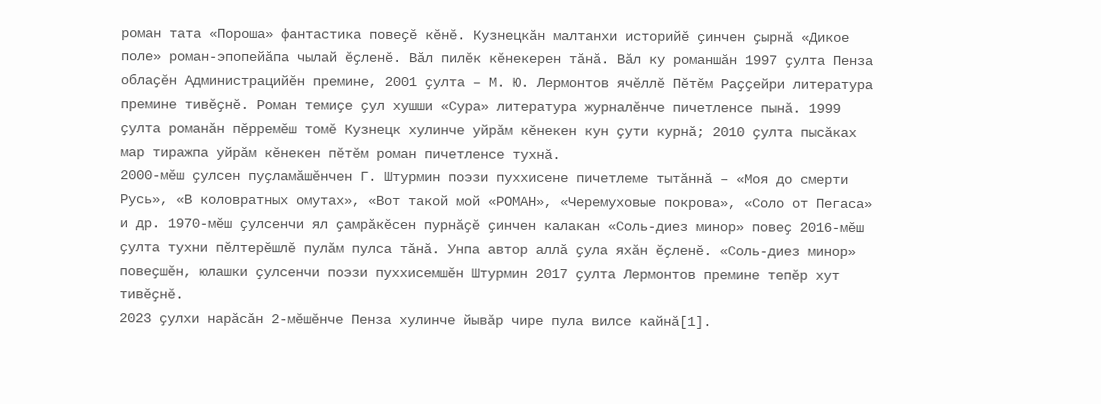роман тата «Пороша» фантастика повеҫӗ кӗнӗ. Кузнецкӑн малтанхи историйӗ ҫинчен ҫырнӑ «Дикое поле» роман-эпопейӑпа чылай ӗҫленӗ. Вӑл пилӗк кӗнекерен тӑнӑ. Вӑл ку романшӑн 1997 ҫулта Пенза облаҫӗн Администрацийӗн премине, 2001 ҫулта – М. Ю. Лермонтов ячӗллӗ Пӗтӗм Раҫҫейри литература премине тивӗҫнӗ. Роман темиҫе ҫул хушши «Сура» литература журналӗнче пичетленсе пынӑ. 1999 ҫулта романӑн пӗрремӗш томӗ Кузнецк хулинче уйрӑм кӗнекен кун ҫути курнӑ; 2010 ҫулта пысӑках мар тиражпа уйрӑм кӗнекен пӗтӗм роман пичетленсе тухнӑ.
2000-мӗш ҫулсен пуҫламӑшӗнчен Г. Штурмин поэзи пуххисене пичетлеме тытӑннӑ – «Моя до смерти Русь», «В коловратных омутах», «Вот такой мой «РОМАН», «Черемуховые покрова», «Соло от Пегаса» и др. 1970-мӗш ҫулсенчи ял ҫамрӑкӗсен пурнӑҫӗ ҫинчен калакан «Соль-диез минор» повеҫ 2016-мӗш ҫулта тухни пӗлтерӗшлӗ пулӑм пулса тӑнӑ. Унпа автор аллӑ ҫула яхӑн ӗҫленӗ. «Соль-диез минор» повеҫшӗн, юлашки ҫулсенчи поэзи пуххисемшӗн Штурмин 2017 ҫулта Лермонтов премине тепӗр хут тивӗҫнӗ.
2023 ҫулхи нарӑсӑн 2-мӗшӗнче Пенза хулинче йывӑр чире пула вилсе кайнӑ[1].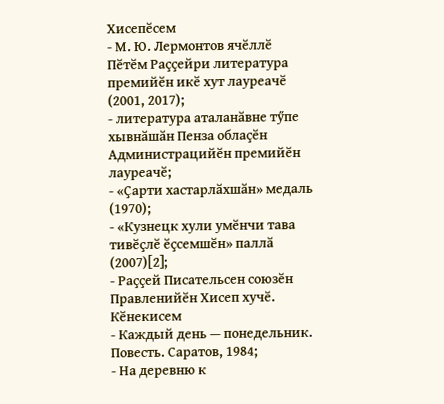Хисепӗсем
- М. Ю. Лермонтов ячӗллӗ Пӗтӗм Раҫҫейри литература премийӗн икӗ хут лауреачӗ (2001, 2017);
- литература аталанӑвне тӳпе хывнӑшӑн Пенза облаҫӗн Администрацийӗн премийӗн лауреачӗ;
- «Ҫарти хастарлӑхшӑн» медаль (1970);
- «Кузнецк хули умӗнчи тава тивӗҫлӗ ӗҫсемшӗн» паллӑ (2007)[2];
- Раҫҫей Писательсен союзӗн Правленийӗн Хисеп хучӗ.
Кӗнекисем
- Каждый день — понедельник. Повесть. Саратов, 1984;
- На деревню к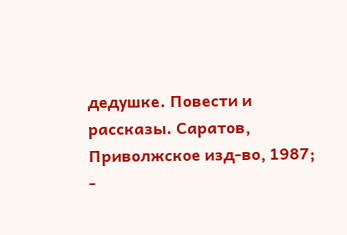дедушке. Повести и рассказы. Саратов, Приволжское изд-во, 1987;
-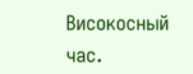Високосный час.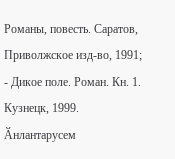Романы, повесть. Саратов, Приволжское изд-во, 1991;
- Дикое поле. Роман. Кн. 1. Кузнецк, 1999.
Ӑнлантарусем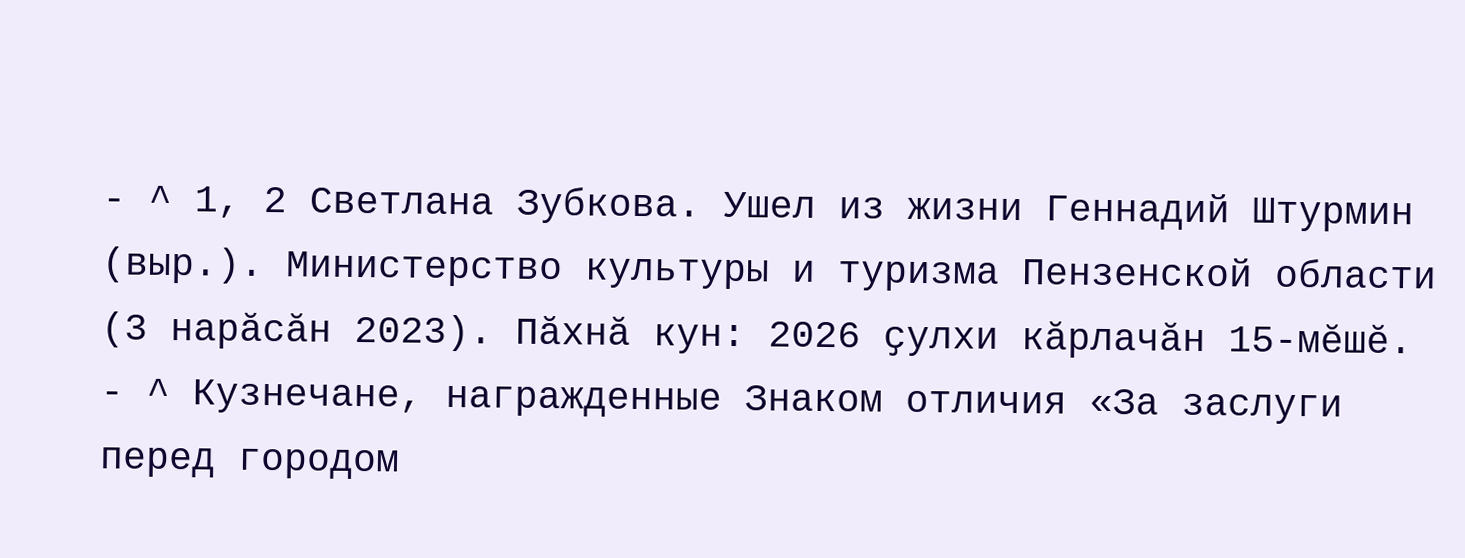- ^ 1, 2 Светлана Зубкова. Ушел из жизни Геннадий Штурмин (выр.). Министерство культуры и туризма Пензенской области (3 нарӑсӑн 2023). Пӑхнӑ кун: 2026 ҫулхи кӑрлачӑн 15-мӗшӗ.
- ^ Кузнечане, награжденные Знаком отличия «За заслуги перед городом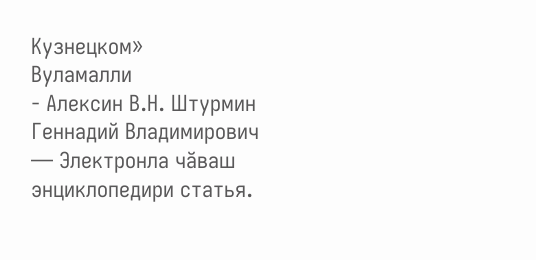Кузнецком»
Вуламалли
- Алексин В.Н. Штурмин Геннадий Владимирович — Электронла чăваш энциклопедири статья.